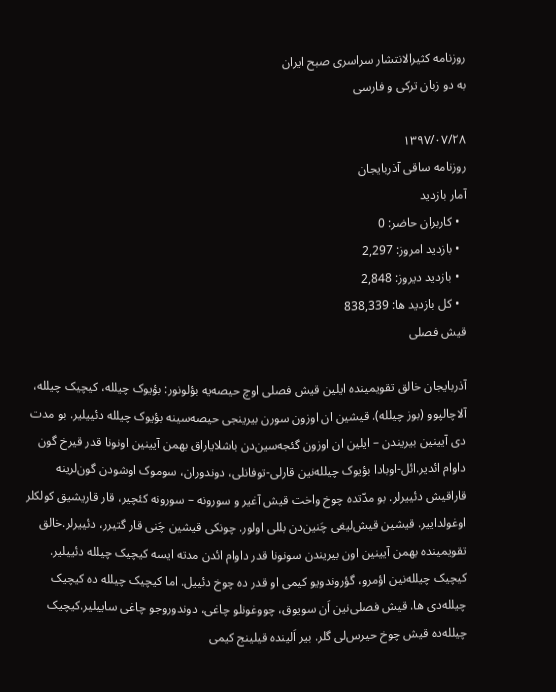روزنامه کثیرالانتشار سراسری صبح ایران
به دو زبان ترکی و فارسی

۱۳۹۷/۰۷/۲۸
روزنامه ساقی آذربایجان
آمار بازدید
  • کاربران حاضر: 0
  • بازدید امروز: 2,297
  • بازدید دیروز: 2,848
  • کل بازدید ها: 838,339
قیش فصلی

آذربایجان خالق تقویمینده ایلین قیش فصلی اوچ حیصه‌یه بؤلونور: بؤیوک چیلله، کیچیک چیلله، آلاچالپوو (بوز چیلله). قیشین ان اوزون سورن بیرینجی حیصه‌سینه بؤیوک چیلله دئییلیر. بو مدت دی آیینین بیریندن – ایلین ان اوزون گئجه‌سین‌دن باشلایا‌راق بهمن آیینین اونونا قدر قیرخ گون داوام ائدیر.ائل-اوبادا بؤیوک چیلله‌نین قارلی-توفانلی، دوندوران، سوموک اوشودن گون‌لرینه قاراقیش دئییرلر. بو مدّتده چوخ واخت قیش آغیر و سورونه – سورونه کئچیر، قار قاریشیق کولکلر اوغولداییر. قیشین قیش‌لیغی چَنین‌دن بللی اولور. چونکی قیشین چَنی قار گتیرر، دئییرلر.خالق تقویمینده بهمن آیینین اون بیریندن سونونا قدر داوام ائدن مدته ایسه کیچیک چیلله دئییلیر. کیچیک چیلله‌نین اؤمرو، گؤروندویو کیمی او قدر ده چوخ دئییل. اما کیچیک چیلله ده کیچیک چیلله‌دی ها. قیش فصلی‌نین اَن سویوق، چووغونلو چاغی، دوندوروجو چاغی ساییلیر.کیچیک چیلله‌ده قیش چوخ حیرس‌لی گلر. بیر اَلینده قیلینج کیمی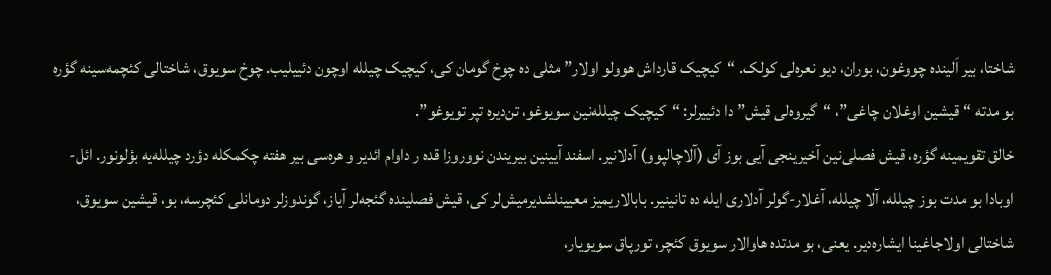شاختا، بیر اَلینده چووغون، بوران، دیو نعره‌لی کولک. “کیچیک قارداش هوو‌لو اولار” مثلی ده چوخ گومان کی، کیچیک چیلله اوچون دئییلیب. چوخ سویوق، شاختا‌لی کئچمه‌سینه گؤره بو مدته “قیشین اوغلان چاغی”، “گیروه‌لی قیش” دا دئییرلر: “کیچیک چیلله‌نین سویوغو، تن‌دیره تپر تویوغو”.
خالق تقویمینه گؤره، قیش فصلی‌نین آخیرینجی آیی بوز آی (آلاچالپوو) آدلانیر. اسفند آیینین بیریندن نووروزا قده ر داوام ائدیر و هره‌سی بیر هفته چکمکله دؤرد چیلله‌یه بؤلونور. ائل-اوبادا بو مدت بوز چیلله، آلا چیلله، آغلار-گولر آدلاری ایله ده تانینیر. بابا‌لاریمیز معیینلشدیرمیش‌لر کی، قیش فصلینده گئجه‌لر آیاز، گوندوزلر دومانلی کئچرسه، بو، قیشین سویوق، شاختا‌لی اولاجاغینا ایشاره‌دیر. یعنی، بو مدتده هاوا‌لار سویوق کئچر، تورپاق سویویار،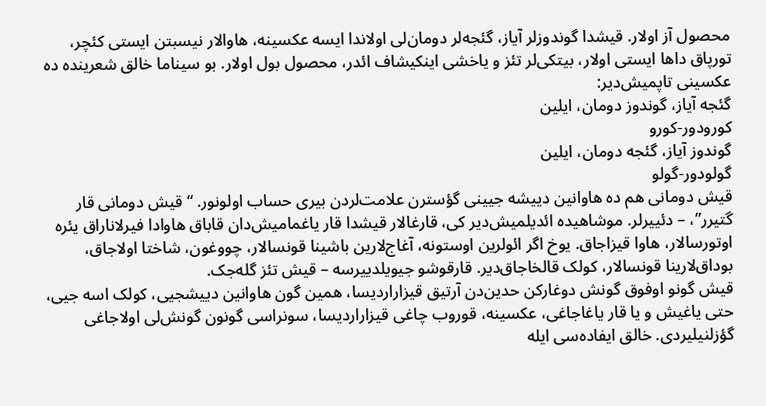محصول آز اولار. قیشدا گوندوزلر آیاز، گئجه‌لر دومان‌لی اولاندا ایسه عکسینه، هاوا‌لار نیسبتن ایستی کئچر، تورپاق داها ایستی اولار، بیتکی‌لر تئز و یاخشی اینکیشاف ائدر، محصول بول اولار. بو سیناما خالق شعرینده ده عکسینی تاپمیش‌دیر:
گئجه آیاز، گوندوز دومان، ایلین
کورودور-کورو
گوندوز آیاز، گئجه دومان، ایلین
گولودور-گولو
قیش دومانی هم ده هاوانین دییشه جیینی گؤسترن علامت‌لردن بیری حساب اولونور. “قیش دومانی قار گتیرر”، – دئییرلر. موشاهیده ائدیلمیش‌دیر کی، قارغا‌لار قیشدا قار یاغمامیش‌دان قاباق هاوادا فیرلانا‌راق یئره اوتورسا‌لار، هاوا قیزا‌جاق. یوخ اگر ائولرین اوستونه، آغاج‌لارین باشینا قونسا‌لار، چووغون، شاختا اولا‌جاق، بوداق‌لارینا قونسا‌لار، کولک قالخا‌جاق‌دیر. قارقوشو جیویلدییرسه – قیش تئز گله‌جک.
قیش گونو اوفوق گونش دوغارکن حدین‌دن آرتیق قیزاراردیسا، همین گون هاوانین دییشجیی، کولک اسه جیی، حتی یاغیش و یا قار یاغاجاغی، عکسینه، قوروب چاغی قیزاراردیسا، سونرا‌سی گونون گونش‌لی اولاجاغی گؤزلنیلیردی. خالق ایفاده‌سی ایله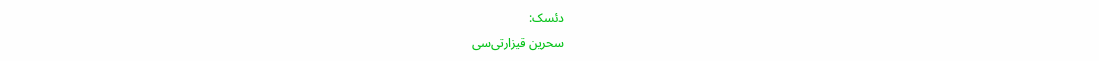دئسک:
سحرین قیزارتی‌سی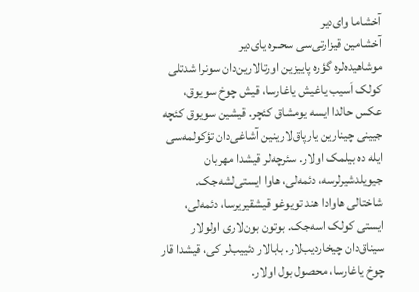آخشاما وای‌دیر
آخشامین قیزارتی‌سی سحــره یای‌دیر
موشاهیده‌لره گؤره پاییزین اورتا‌لارین‌دان سونرا شدتلی کولک اَسیب یاغیش یاغارسا، قیش چوخ سویوق، عکس حالدا ایسه یومشاق کئچر. قیشین سویوق کئچه جیینی چینارین یارپاق‌لارینین آشاغی‌دان تؤکولمه‌سی ایله ده بیلمک اولار. سئرچه‌لر قیشدا مهربان جیویلدشیرلرسه، دئمه‌لی، هاوا ایستی‌لشه‌جک. شاختا‌لی هاوادا هند تویوغو قیشقیریرسا، دئمه‌لی، ایستی کولک اسه‌جک. بوتون بون‌لاری اولولار سیناق‌دان چیخاردیب‌لار. بابا‌لار دئییب‌لر کی، قیشدا قار چوخ یاغارسا، محصول بول اولار.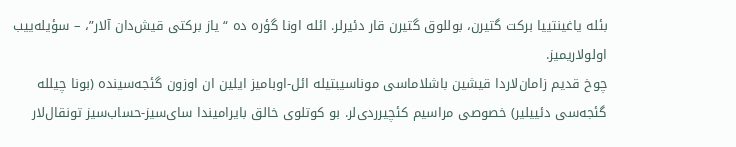بئله یاغینتییا برکت گتیرن، بوللوق گتیرن قار دئیرلر. ائله اونا گؤره ده “یاز برکتی قیش‌دان آلار”، – سؤیله‌ییب اولولاریمیز.
چوخ قدیم زامان‌لاردا قیشین باشلاماسی موناسیبتیله ائل-اوبامیز ایلین ان اوزون گئجه‌سینده (بونا چیلله گئجه‌سی دئییلیر) خصوصی مراسیم کئچیرردی‌لر. بو کوتلوی خالق بایرامیندا سای‌سیز-حساب‌سیز تونقال‌لار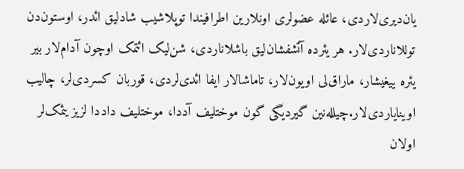یان‌دیری‌لاردی، عائله عضو‌لری اونلارین اطرافیندا توپلاشیب شادلیق ائدر، اوستون‌دن توللاناردی‌لار. هر یئرده آتشفشان‌لیق باشلاناردی، شن‌لیک ائتمک اوچون آدام‌لار بیر یئره ییغیشار، ماراق‌لی اویون‌لار، تاماشا‌لار ایفا ائدی‌لردی، قوربان کسردی‌لر، چالیب اوینایاردی‌لار.چیلله‌نین گیردیگی گون موختلیف آددا، موختلیف داددا لزیز یئمک‌لر اولان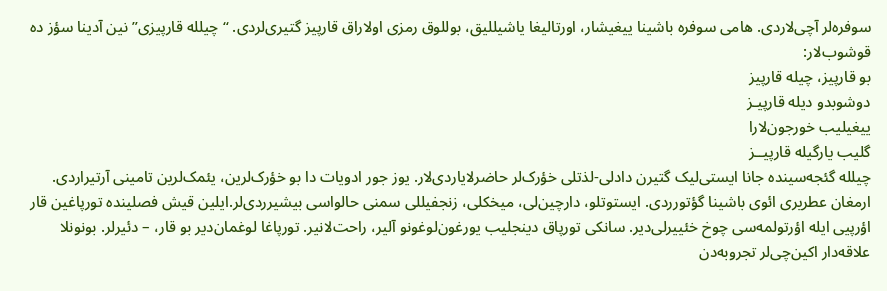سوفره‌لر آچی‌لاردی. هامی سوفره باشینا ییغیشار، اورتالیغا یاشیللیق، بوللوق رمزی اولا‌راق قارپیز گتیری‌لردی. “چیلله قارپیزی”نین آدینا سؤز ده قوشوب‌لار:
بو قارپیز، چیله قارپیز
دوشوبدو دیله قارپیـز
ییغیلیب خورجون‌لارا
گلیب یارگیله قارپیــز
چیلله گئجه‌سینده جانا ایستی‌لیک گتیرن دادلی-لذتلی خؤرک‌لر حاضرلایاردی‌لار. یوز جور ادویات دا بو خؤرک‌لرین، یئمک‌لرین تامینی آرتیراردی. ارمغان عطریری ائوی باشینا گؤتورردی. ایستوتلو، دارچین‌لی، میخکلی، زنجفیللی سمنی حالواسی بیشیرردی‌لر.ایلین قیش فصلینده تورپاغین قار اؤرپیی ایله اؤرتولمه‌سی چوخ خئییرلی‌دیر. سانکی تورپاق دینجلیب یورغون‌لوغونو آلیر، راحت‌لانیر. تورپاغا لوغمان‌دیر بو قار، – دئیرلر. بونونلا علاقه‌دار اکین‌چی‌لر تجروبه‌دن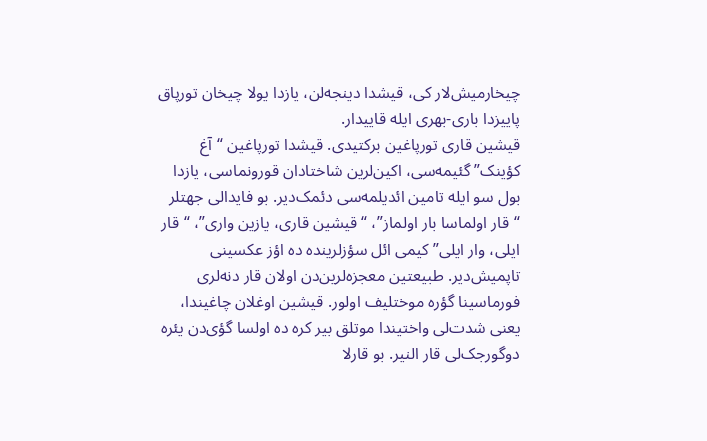چیخارمیش‌لار کی، قیشدا دینجه‌لن، یازدا یولا چیخان تورپاق پاییزدا باری-بهری ایله قاییدار.
قیشین قاری تورپاغین برکتیدی. قیشدا تورپاغین “آغ کؤینک” گئیمه‌سی، اکین‌لرین شاختا‌دان قورونماسی، یازدا بول سو ایله تامین ائدیلمه‌سی دئمک‌دیر. بو فایدا‌لی جهتلر “قار اولماسا بار اولماز”، “قیشین قاری، یازین واری”، “قار ایلی، وار ایلی” کیمی ائل سؤزلرینده ده اؤز عکسینی تاپمیش‌دیر. طبیعتین معجزه‌لرین‌دن اولان قار دنه‌لری فورماسینا گؤره موختلیف اولور. قیشین اوغلان چاغیندا، یعنی شدت‌لی واختیندا موتلق بیر کره ده اولسا گؤی‌دن یئره دوگورجک‌لی قار النیر. بو قارلا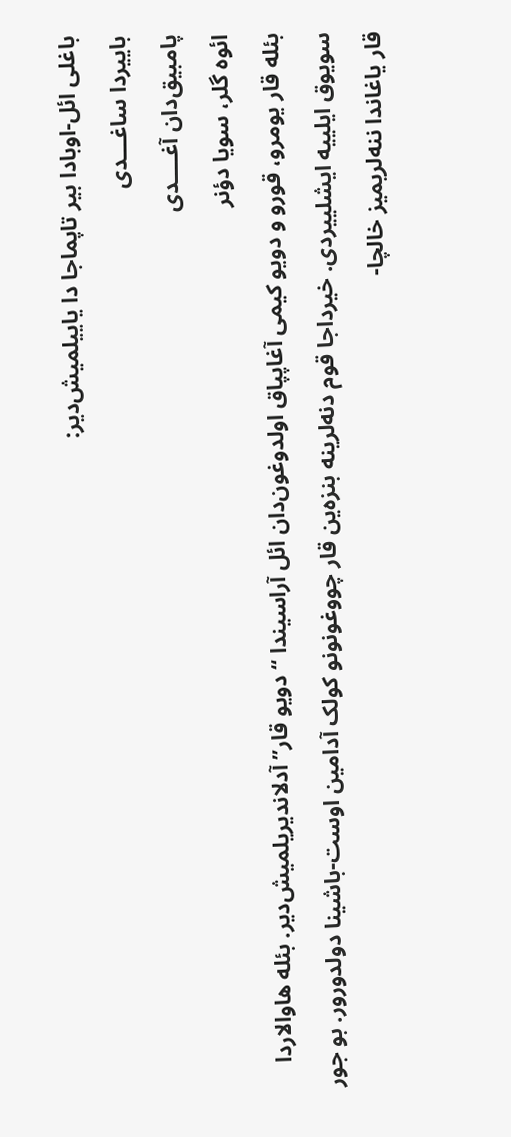باغلی ائل-اوبادا بیر تاپماجا دا یاییلمیش‌دیر:
باییردا ساغـــدی
پامبیق‌دان آغــــدی
ائوه گلر، سویا دؤنر
بئله قار یومرو، قورو و دویو کیمی آغاپپاق اولدوغون‌دان ائل آراسیندا “دویو قار” آدلاندیریلمیش‌دیر. بئله هاوا‌لاردا سویوق ایلییه ایشلییردی. خیرداجا قوم دنه‌لرینه بنزه‌ین قار چووغونونو کولک آدامین اوست-باشینا دولدورور. بو جور قار یاغاندا ننه‌لریمیز خالچا-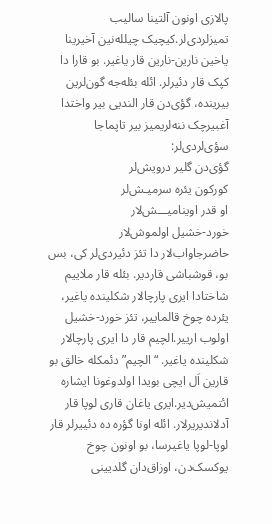پالازی اونون آلتینا سالیب تمیزلردی‌لر.کیچیک چیلله‌نین آخیرینا یاخین نارین-نارین قار یاغیر. بو قارا دا کپک قار دئیرلر. ائله بئله‌جه گون‌لرین بیرینده، گؤی‌دن قار الندیی بیر واختدا آغبیرچک ننه‌لریمیز بیر تاپماجا سؤی‌لردی‌لر:
گؤی‌دن گلیر درویش‌لر
کورکون یئره سرمیـش‌لر
او قدر اوینامیـــش‌لار
خورد-خشیل اولموش‌لار
حاضرجاواب‌لار دا تئز دئیردی‌لر کی، بس بو، قوشباشی قاردیر. بئله قار ملاییم شاختادا ایری پارچا‌لار شکلینده یاغیر، یئرده چوخ قالماییر، تئز خورد-خشیل اولوب ارییر.الچیم قار دا ایری پارچا‌لار شکلینده یاغیر. “الچیم” دئمکله خالق بو قارین اَل ایچی بویدا اولدوغونا ایشاره ائتمیش‌دیر.ایری یاغان قاری لوپا قار آدلاندیریرلار. ائله اونا گؤره ده دئییرلر قار لوپا-لوپا یاغیرسا، بو اونون چوخ یوکسک‌دن، اوزاق‌دان گلدیینی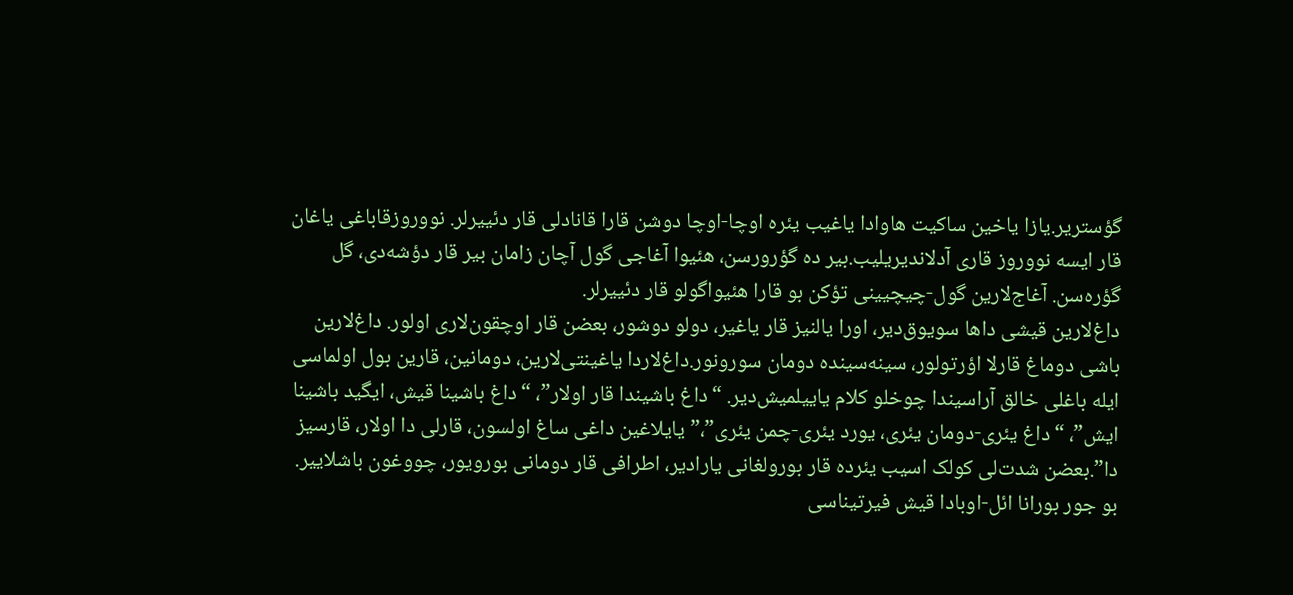گؤستریر.یازا یاخین ساکیت هاوادا یاغیب یئره اوچا-اوچا دوشن قارا قانادلی قار دئییرلر. نووروزقاباغی یاغان قار ایسه نووروز قاری آدلاندیریلیب.بیر ده گؤرورسن، هئیوا آغاجی گول آچان زامان بیر قار دؤشه‌دی، گل گؤره‌سن. آغاج‌لارین گول-چیچیینی تؤکن بو قارا هئیواگولو قار دئییرلر.
داغ‌لارین قیشی داها سویوق‌دیر، اورا یالنیز قار یاغیر، دولو دوشور، بعضن قار اوچقون‌لاری اولور. داغ‌لارین باشی دوماغ قارلا اؤرتولور، سینه‌سینده دومان سورونور.داغ‌لاردا یاغینتی‌لارین، دومانین، قارین بول اولماسی ایله باغلی خالق آراسیندا چوخلو کلام یاییلمیش‌دیر. “داغ باشیندا قار اولار”، “داغ باشینا قیش، ایگید باشینا ایش”، “داغ یئری-دومان یئری، یورد یئری-چمن یئری”،”یایلاغین داغی ساغ اولسون، قارلی دا اولار، قارسیز دا”.بعضن شدت‌لی کولک اسیب یئرده قار بورولغانی یارا‌دیر، اطرافی قار دومانی بورویور، چووغون باشلاییر. بو جور بورانا ائل-اوبادا قیش فیرتیناسی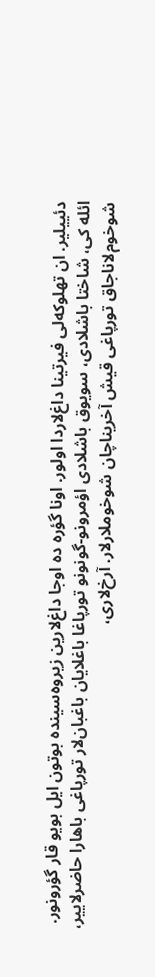دئییلیر. ان تهلوکه‌لی فیرتینا داغ‌لاردا اولور. اونا گؤره ده اوجا داغ‌لارین زیروه‌سینده بوتون ایل بویو قار گؤرونور.
ائله کی، شاختا باشلادی، سویوق باشلادی اؤمرونو-گونونو تورپاغا باغلایان باغبان‌لار تورپاغی باهارا حاضرلاییر، شوخوم‌لانا‌جاق تورپاغی قیش آخریناچان شوخوملارلار. آرخ‌لاری،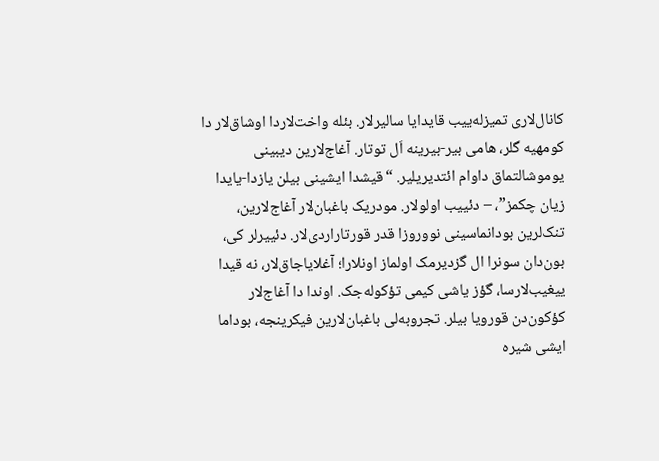کانال‌لاری تمیزله‌ییب قایدایا سالیرلار. بئله واخت‌لاردا اوشاق‌لار دا کومهیه گلر، هامی بیر-بیرینه اَل توتار. آغاج‌لارین دیبینی یوموشالتماق داوام ائتدیریلیر. “قیشدا ایشینی بیلن یازدا-یایدا زیان چکمز”، – دئییب اولولار. مودریک باغبان‌لار آغاج‌لارین، تنک‌لرین بودانماسینی نووروزا قدر قورتاراردی‌لار. دئییرلر کی، بون‌دان سونرا ال گزدیرمک اولماز اونلارا؛ آغلایا‌جاق‌لار، نه قیدا ییغیب‌لارسا، گؤز یاشی کیمی تؤکوله‌جک. اوندا دا آغاج‌لار کؤکون‌دن قورویا بیلر. تجروبه‌لی باغبان‌لارین فیکرینجه، بوداما ایشی شیره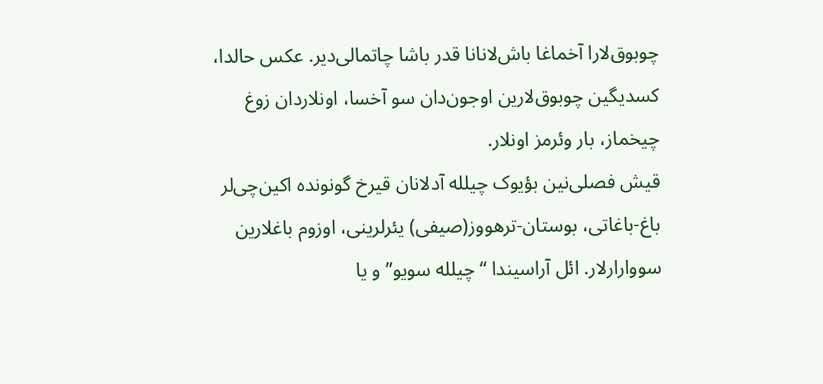چوبوق‌لارا آخماغا باش‌لانانا قدر باشا چاتما‌لی‌دیر. عکس حالدا، کسدیگین چوبوق‌لارین اوجون‌دان سو آخسا، اونلاردان زوغ چیخماز، بار وئرمز اونلار.
قیش فصلی‌نین بؤیوک چیلله آدلانان قیرخ گونونده اکین‌چی‌لر باغ-باغاتی، بوستان-ترهووز(صیفی) یئرلرینی، اوزوم باغلارین سووارارلار. ائل آراسیندا “چیلله سویو”و یا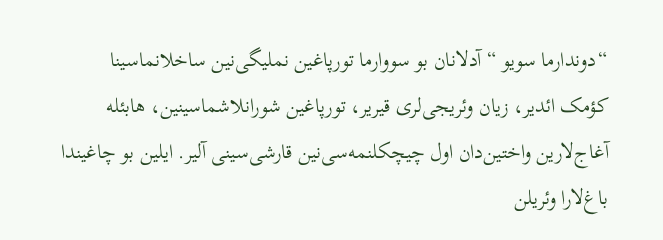“دوندارما سویو “ آدلانان بو سووارما تورپاغین نملیگی‌نین ساخلانماسینا کؤمک ائدیر، زیان وئریجی‌لری قیریر، تورپاغین شورانلاشماسینین، هابئله آغاج‌لارین واختین‌دان اول چیچکلنمه‌سی‌نین قارشی‌سینی آلیر. ایلین بو چاغیندا باغ‌لارا وئریلن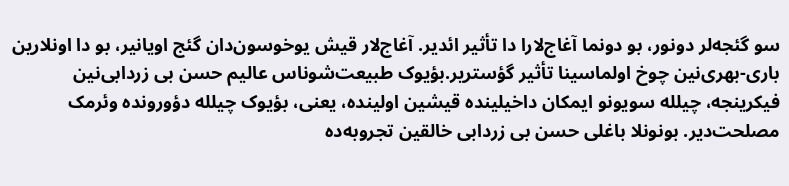سو گئجه‌لر دونور، بو دونما آغاج‌لارا دا تأثیر ائدیر. آغاج‌لار قیش یوخوسون‌دان گئج اویانیر، بو دا اونلارین باری-بهری‌نین چوخ اولماسینا تأثیر گؤستریر.بؤیوک طبیعت‌شوناس عالیم حسن بی زردابی‌نین فیکرینجه، چیلله سویونو ایمکان داخیلینده قیشین اولینده، یعنی، بؤیوک چیلله دؤورونده وئرمک مصلحت‌دیر. بونونلا باغلی حسن بی زردابی خالقین تجروبه‌ده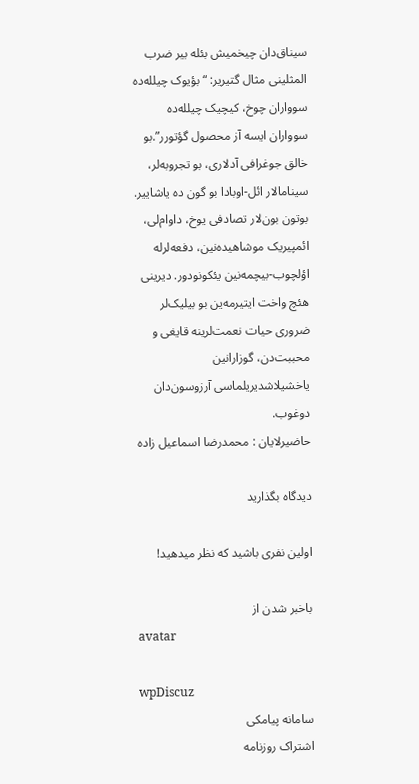سیناق‌دان چیخمیش بئله بیر ضرب المثلینی مثال گتیریر: “بؤیوک چیلله‌ده سوواران چوخ، کیچیک چیلله‌ده سوواران ایسه آز محصول گؤتورر”.بو خالق جوغرافی آدلاری، بو تجروبه‌لر، سیناما‌لار ائل-اوبادا بو گون ده یاشاییر. بوتون بون‌لار تصادفی یوخ، داوام‌لی، ائمپیریک موشاهیده‌نین، دفعه‌لرله اؤلچوب-بیچمه‌نین یئکونودور. دیرینی هئچ واخت ایتیرمه‌ین بو بیلیک‌لر ضروری حیات نعمت‌لرینه قایغی و محببت‌دن، گوزارانین یاخشیلاشدیریلماسی آرزوسون‌دان دوغوب.
حاضیرلایان : محمدرضا اسماعیل زاده

دیدگاه بگذارید

اولین نفری باشید که نظر میدهید!

باخبر شدن از
avatar

wpDiscuz
سامانه پیامکی
اشتراک روزنامه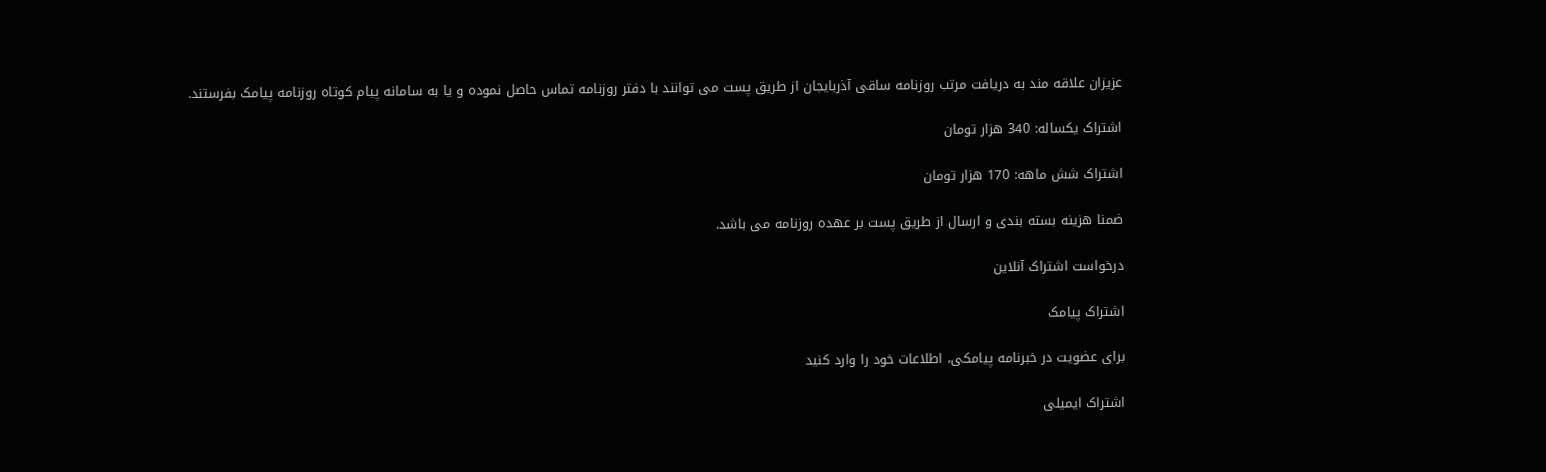عزیزان علاقه مند به دریافت مرتب روزنامه ساقی آذربایجان از طریق پست می توانند با دفتر روزنامه تماس حاصل نموده و یا به سامانه پیام کوتاه روزنامه پیامک بفرستند.

اشتراک یکساله: 340 هزار تومان

اشتراک شش ماهه: 170 هزار تومان

ضمنا هزینه بسته بندی و ارسال از طریق پست بر عهده روزنامه می باشد.

درخواست اشتراک آنلاین

اشتراک پیامک

برای عضویت در خبرنامه پیامکی، اطلاعات خود را وارد کنید

اشتراک ایمیلی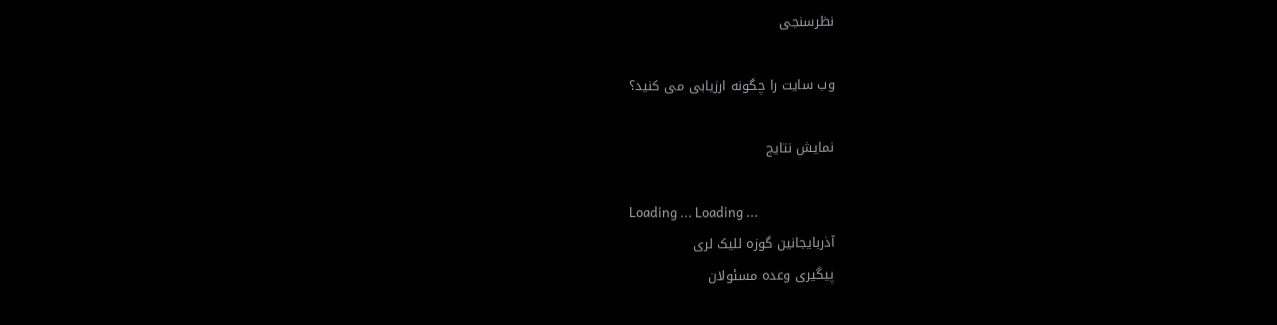نظرسنجی

وب سایت را چگونه ارزیابی می کنید؟

نمایش نتایج

Loading ... Loading ...
آذربایجانین گوزه للیک لری
پیگیری وعده مسئولان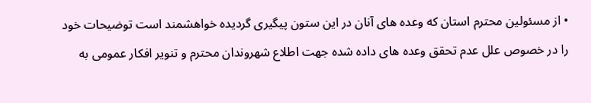• از مسئولین محترم استان که وعده های آنان در این ستون پیگیری گردیده خواهشمند است توضیحات خود را در خصوص علل عدم تحقق وعده های داده شده جهت اطلاع شهروندان محترم و تنویر افکار عمومی به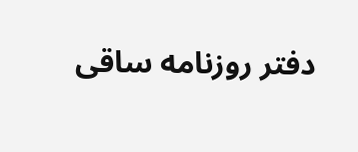دفتر روزنامه ساقی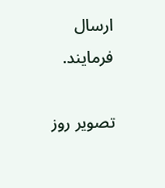ارسال فرمایند.

تصویر روز